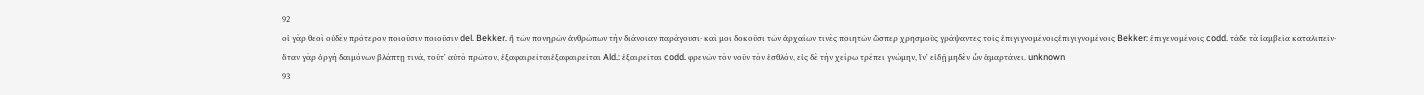92
οἱ γὰρ θεοὶ οὐδὲν πρότερον ποιοῦσιν ποιοῦσιν del. Bekker. ἢ τῶν πονηρῶν ἀνθρώπων τὴν διάνοιαν παράγουσι· καὶ μοι δοκοῦσι τῶν ἀρχαίων τινὲς ποιητῶν ὥσπερ χρησμοὺς γράψαντες τοῖς ἐπιγιγνομένοιςἐπιγιγνομένοις Bekker: ἐπιγενομένοις codd. τάδε τὰ ἰαμβεῖα καταλιπεῖν· ὅταν γὰρ ὀργὴ δαιμόνων βλάπτῃ τινά, τοῦτʼ αὐτὸ πρῶτον, ἐξαφαιρεῖταιἐξαφαιρεῖται Ald.: ἐξαιρεῖται codd. φρενῶν τὸν νοῦν τὸν ἐσθλόν, εἰς δὲ τὴν χείρω τρέπει γνώμην, ἵνʼ εἰδῇ μηδὲν ὧν ἁμαρτάνει. unknown
93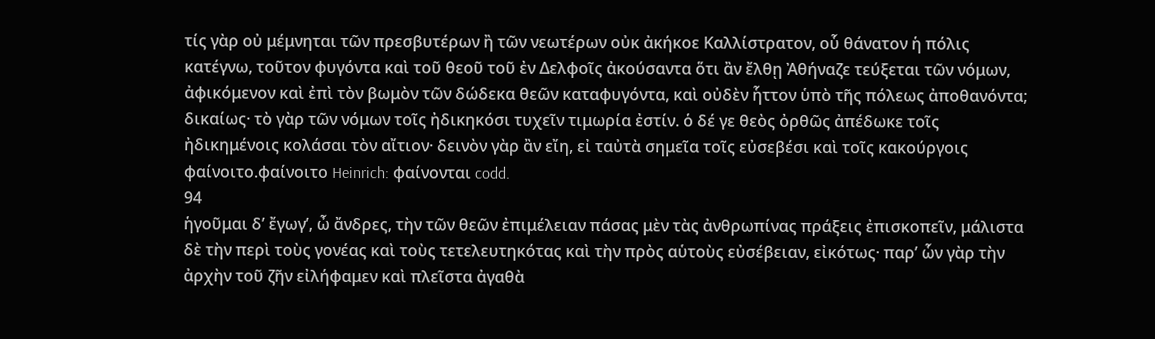τίς γὰρ οὐ μέμνηται τῶν πρεσβυτέρων ἢ τῶν νεωτέρων οὐκ ἀκήκοε Καλλίστρατον, οὗ θάνατον ἡ πόλις κατέγνω, τοῦτον φυγόντα καὶ τοῦ θεοῦ τοῦ ἐν Δελφοῖς ἀκούσαντα ὅτι ἂν ἔλθῃ Ἀθήναζε τεύξεται τῶν νόμων, ἀφικόμενον καὶ ἐπὶ τὸν βωμὸν τῶν δώδεκα θεῶν καταφυγόντα, καὶ οὐδὲν ἧττον ὑπὸ τῆς πόλεως ἀποθανόντα; δικαίως· τὸ γὰρ τῶν νόμων τοῖς ἠδικηκόσι τυχεῖν τιμωρία ἐστίν. ὁ δέ γε θεὸς ὀρθῶς ἀπέδωκε τοῖς ἠδικημένοις κολάσαι τὸν αἴτιον· δεινὸν γὰρ ἂν εἴη, εἰ ταὐτὰ σημεῖα τοῖς εὐσεβέσι καὶ τοῖς κακούργοις φαίνοιτο.φαίνοιτο Heinrich: φαίνονται codd.
94
ἡγοῦμαι δʼ ἔγωγʼ, ὦ ἄνδρες, τὴν τῶν θεῶν ἐπιμέλειαν πάσας μὲν τὰς ἀνθρωπίνας πράξεις ἐπισκοπεῖν, μάλιστα δὲ τὴν περὶ τοὺς γονέας καὶ τοὺς τετελευτηκότας καὶ τὴν πρὸς αὑτοὺς εὐσέβειαν, εἰκότως· παρʼ ὧν γὰρ τὴν ἀρχὴν τοῦ ζῆν εἰλήφαμεν καὶ πλεῖστα ἀγαθὰ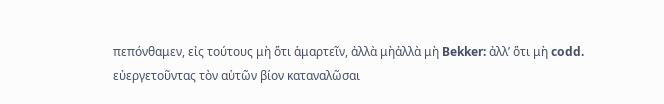πεπόνθαμεν, εἰς τούτους μὴ ὅτι ἁμαρτεῖν, ἀλλὰ μὴἀλλὰ μὴ Bekker: ἀλλ’ ὅτι μὴ codd. εὐεργετοῦντας τὸν αὑτῶν βίον καταναλῶσαι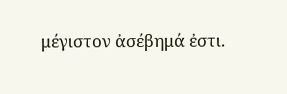μέγιστον ἀσέβημά ἐστι.